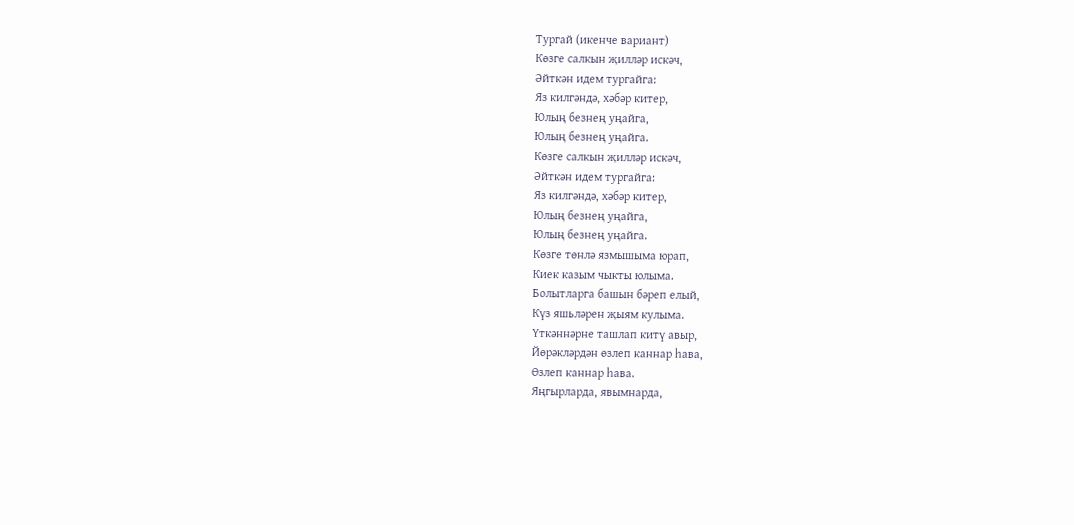Тургай (икенче вариант)
Көзге салкын җилләр искәч,
Әйткән идем тургайга:
Яз килгәндә, хәбәр китер,
Юлың безнең уңайга,
Юлың безнең уңайга.
Көзге салкын җилләр искәч,
Әйткән идем тургайга:
Яз килгәндә, хәбәр китер,
Юлың безнең уңайга,
Юлың безнең уңайга.
Көзге төнлә язмышыма юрап,
Киек казым чыкты юлыма.
Болытларга башын бәреп елый,
Күз яшьләрен җыям кулыма.
Үткәннәрне ташлап китү авыр,
Йөрәкләрдән өзлеп каннар һава,
Өзлеп каннар һава.
Яңгырларда, явымнарда,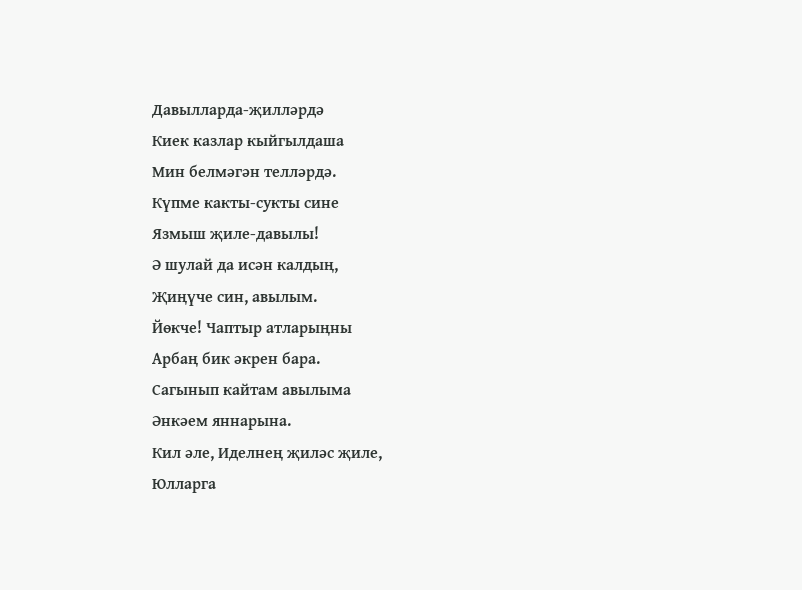Давылларда-җилләрдә
Киек казлар кыйгылдаша
Мин белмәгән телләрдә.
Күпме какты-сукты сине
Язмыш җиле-давылы!
Ә шулай да исән калдың,
Җиңүче син, авылым.
Йөкче! Чаптыр атларыңны
Арбаң бик әкрен бара.
Сагынып кайтам авылыма
Әнкәем яннарына.
Кил әле, Иделнең җиләс җиле,
Юлларга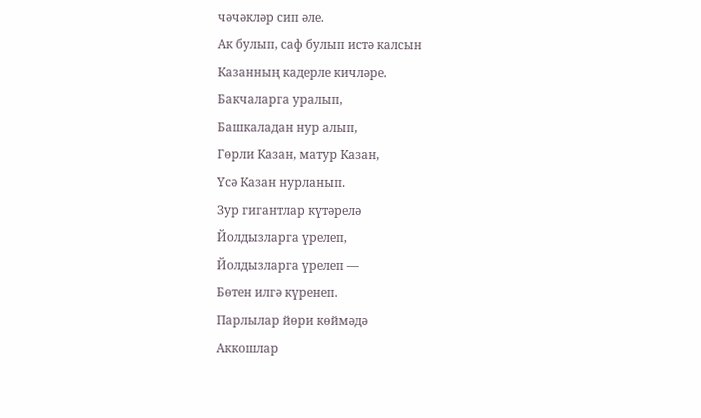чәчәкләр сип әле.
Ак булып, саф булып истә калсын
Казанның кадерле кичләре.
Бакчаларга уралып,
Башкаладан нур алып,
Гөрли Казан, матур Казан,
Үсә Казан нурланып.
Зур гигантлар күтәрелә
Йолдызларга үрелеп,
Йолдызларга үрелеп —
Бөтен илгә күренеп.
Парлылар йөри көймәдә
Аккошлар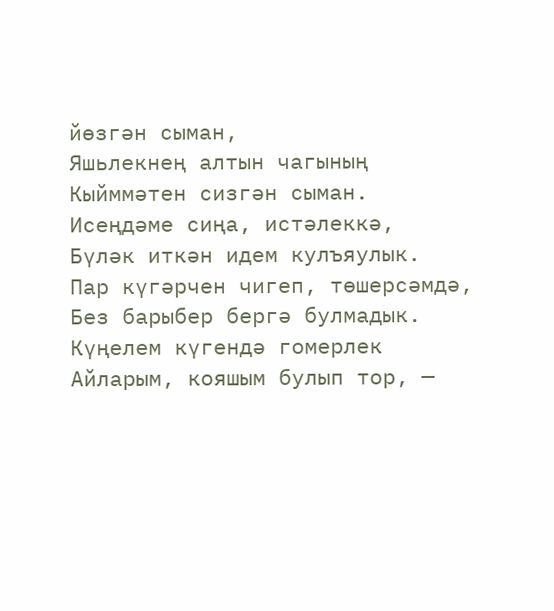йөзгән сыман,
Яшьлекнең алтын чагының
Кыйммәтен сизгән сыман.
Исеңдәме сиңа, истәлеккә,
Бүләк иткән идем кулъяулык.
Пар күгәрчен чигеп, төшерсәмдә,
Без барыбер бергә булмадык.
Күңелем күгендә гомерлек
Айларым, кояшым булып тор, —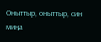Оныттыр, оныттыр, син миңа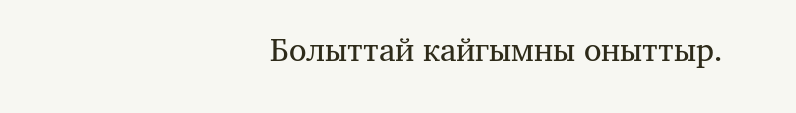Болыттай кайгымны оныттыр.